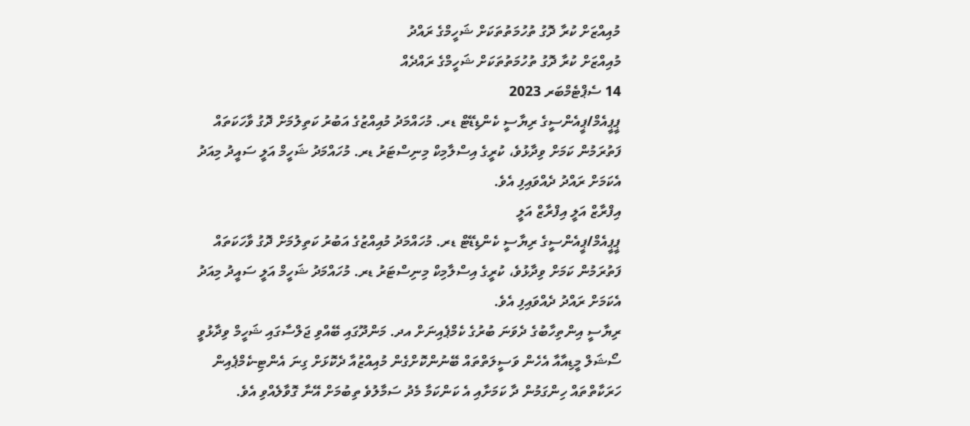މުއިއްޒަށް ކުރާ ދޮގު ތުހުމަތުތަކަށް ޝަހީމްގެ ރައްދު
މުއިއްޒަށް ކުރާ ދޮގު ތުހުމަތުތަކަށް ޝަހީމްގެ ރައްދެއް
14 ސެޕްޓެމްބަރ 2023
ޕީޕީއެމް/ޕީއެންސީގެ ރިޔާސީ ކެންޑިޑޭޓް ޑރ. މުހައްމަދު މުއިއްޒުގެ އަބުރު ކަތިލުމަށް ދޮގު ވާހަކަތައް ފަތުރަމުން ކަމަށް ވިދާޅުވެ، ކުރީގެ އިސްލާމިކް މިނިސްޓަރު ޑރ. މުހައްމަދު ޝަހީމް އަލީ ސައީދު މިއަދު އެކަމަށް ރައްދު ދެއްވައިފި އެވެ.
އިފްރާޒް އަލީ އިފްރާޒް އަލީ
ޕީޕީއެމް/ޕީއެންސީގެ ރިޔާސީ ކެންޑިޑޭޓް ޑރ. މުހައްމަދު މުއިއްޒުގެ އަބުރު ކަތިލުމަށް ދޮގު ވާހަކަތައް ފަތުރަމުން ކަމަށް ވިދާޅުވެ، ކުރީގެ އިސްލާމިކް މިނިސްޓަރު ޑރ. މުހައްމަދު ޝަހީމް އަލީ ސައީދު މިއަދު އެކަމަށް ރައްދު ދެއްވައިފި އެވެ.
ރިޔާސީ އިންތިހާބުގެ ދެވަނަ ބުރުގެ ކެމްޕެއިނަށް އދ. މަންދޫގައި ބޭއްވި ޖަލްސާގައި ޝަހީމް ވިދާޅުވީ ސޯޝަލް މީޑިއާއާ އެހެން ވަސީލަތްތައް ބޭނުންކޮށްގެން މުއިއްޒުއާ ދެކޮޅަށް ގިނަ އެންޓި-ކެމްޕެއިން ހަރަކާތްތައް ހިންގަމުން ދާ ކަމަށާއި އެ ކަންކަމާ މެދު ސަމާލުވެ ތިބުމަށް އޭނާ ގޮވާލެއްވި އެވެ.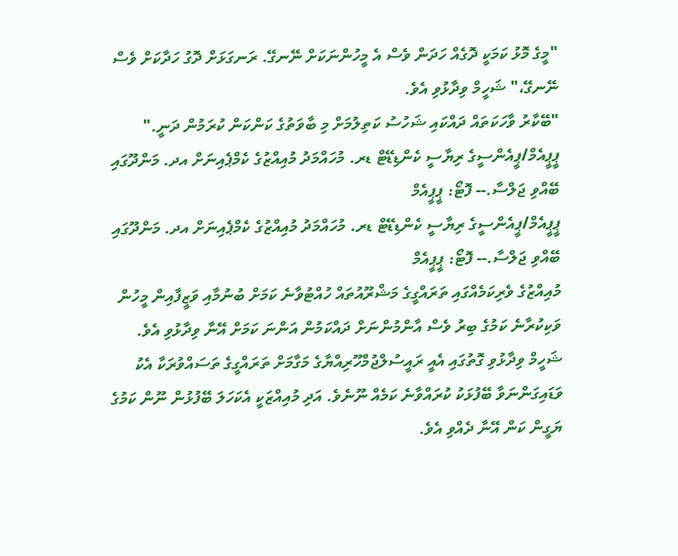"މީގެ މޮޅު ކަމަކީ ދޮގެއް ހަދަން ވެސް އެ މީހުންނަކަށް ނޭނގޭ. ރަނގަޅަށް ދޮގު ހަދާކަށް ވެސް ނޭނގޭ،" ޝަހީމް ވިދާޅުވި އެވެ.
"ބޭކާރު ވާހަކަތައް ދައްކައި ޝަހުސު ކަތިލުމަށް މި ބާވަތުގެ ކަންކަން ކުރަމުން ދަނީ."
ޕީޕީއެމް/ޕީއެންސީގެ ރިޔާސީ ކެންޑިޑޭޓް ޑރ. މުހައްމަދު މުއިއްޒުގެ ކެމްޕެއިނަށް އދ. މަންދޫގައި ބޭއްވި ޖަލްސާ.-- ފޮޓޯ: ޕީޕީއެމް
ޕީޕީއެމް/ޕީއެންސީގެ ރިޔާސީ ކެންޑިޑޭޓް ޑރ. މުހައްމަދު މުއިއްޒުގެ ކެމްޕެއިނަށް އދ. މަންދޫގައި ބޭއްވި ޖަލްސާ.-- ފޮޓޯ: ޕީޕީއެމް
މުއިއްޒުގެ ވެރިކަމެއްގައި ތަރައްގީގެ މަޝްރޫއުތައް ހުއްޓުވާނެ ކަމަށް ބުނުމާއި ވަޒީފާއިން މީހުން ވަކިކުރާނެ ކަމުގެ ބިރު ވެސް އާންމުންނަށް ދައްކަމުން އަންނަ ކަމަށް އޭނާ ވިދާޅުވި އެވެ.
ޝަހީމް ވިދާޅުވި ގޮތުގައި އެއީ ރައީސުލްޖުމްހޫރިއްޔާގެ މަގާމަށް ތަރައްގީގެ ތަސައްވުރަކާ އެކު ވަޑައިގަންނަވާ ބޭފުޅަކު ކުރައްވާނެ ކަމެއް ނޫނެވެ. އަދި މުއިއްޒަކީ އެކަހަލަ ބޭފުޅުން ނޫން ކަމުގެ ޔަގީން ކަން އޭނާ ދެއްވި އެވެ.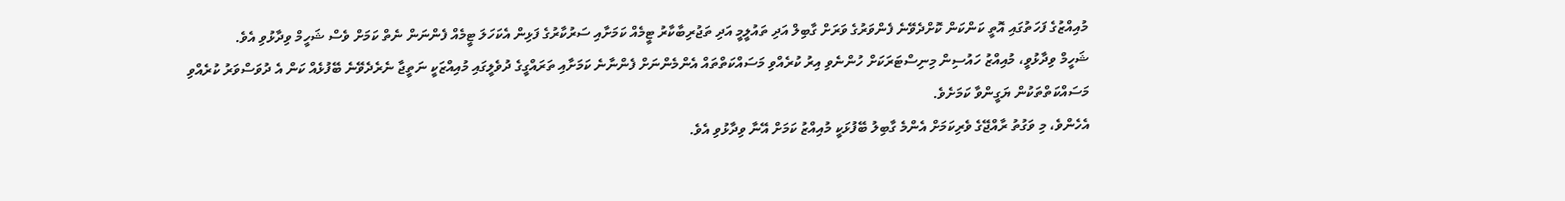މުއިއްޒުގެ ފަހަތުގައި އޮތީ ކަންކަން ކޮށްދެވޭނެ ފެންވަރުގެ ވަރަށް ގާބިލް އަދި ތައުލީމީ އަދި ތަޖުރިބާކާރު ޓީމެއް ކަމަށާއި ސަރުކާރުގެ ފަޅިން އެކަހަލަ ޓީމެއް ފެންނަން ނެތް ކަމަށް ވެސް ޝަހީމް ވިދާޅުވި އެވެ.
ޝަހީމް ވިދާޅުވީ، މުއިއްޒު ހައުސިން މިނިސްޓަރަކަށް ހުންނެވި އިރު ކުރެއްވި މަސައްކަތްތައް އެންމެންނަށް ފެންނާނެ ކަމަށާއި ތަރައްގީގެ ދުވެލީގައި މުއިއްޒަކީ ނަތީޖާ ނެރެދެވޭނެ ބޭފުޅެއް ކަން އެ ދުވަސްވަރު ކުރެއްވި މަސައްކަތްތަކުން ޔަގީންވާ ކަމަށެވެ.
އެހެންވެ، މި ވަގުތު ރާއްޖޭގެ ވެރިކަމަށް އެންމެ ގާބިލު ބޭފުޅަކީ މުއިއްޒު ކަމަށް އޭނާ ވިދާޅުވި އެވެ.